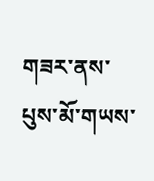གཟར་ནས་པུས་མོ་གཡས་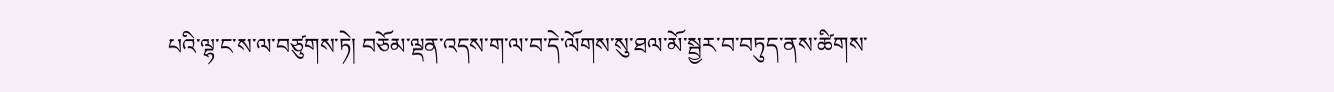པའི་ལྷ་ང་ས་ལ་བཙུགས་ཏེ། བཅོམ་ལྡན་འདས་ག་ལ་བ་དེ་ལོགས་སུ་ཐལ་མོ་སྦྱར་བ་བཏུད་ནས་ཚིགས་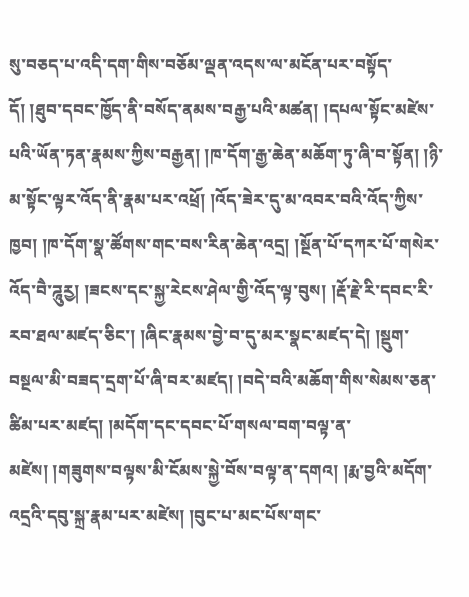སུ་བཅད་པ་འདི་དག་གིས་བཅོམ་ལྡན་འདས་ལ་མངོན་པར་བསྟོད་དོ། །ཐུབ་དབང་ཁྱོད་ནི་བསོད་ནམས་བརྒྱ་པའི་མཚན། །དཔལ་སྟོང་མཛེས་པའི་ཡོན་ཏན་རྣམས་ཀྱིས་བརྒྱན། །ཁ་དོག་རྒྱ་ཆེན་མཆོག་ཏུ་ཞི་བ་སྟོན། །ཉི་མ་སྟོང་ལྟར་འོད་ནི་རྣམ་པར་འཕྲོ། །འོད་ཟེར་དུ་མ་འབར་བའི་འོད་ཀྱིས་ཁྱབ། །ཁ་དོག་སྣ་ཚོགས་གང་བས་རིན་ཆེན་འདྲ། །སྔོན་པོ་དཀར་པོ་གསེར་འོད་བཻ་ཌཱུརྱ། །ཟངས་དང་སྐྱ་རེངས་ཤེལ་གྱི་འོད་ལྟ་བུས། །རྡོ་རྗེ་རི་དབང་རི་རབ་ཐལ་མཛད་ཅིང་། །ཞིང་རྣམས་བྱེ་བ་དུ་མར་སྣང་མཛད་དེ། །སྡུག་བསྔལ་མི་བཟད་དྲག་པོ་ཞི་བར་མཛད། །བདེ་བའི་མཆོག་གིས་སེམས་ཅན་ཚིམ་པར་མཛད། །མདོག་དང་དབང་པོ་གསལ་བག་བལྟ་ན་མཛེས། །གཟུགས་བལྟས་མི་ངོམས་སྐྱེ་བོས་བལྟ་ན་དགའ། །རྨ་བྱའི་མདོག་འདྲའི་དབུ་སྐྲ་རྣམ་པར་མཛེས། །བུང་པ་མང་པོས་གང་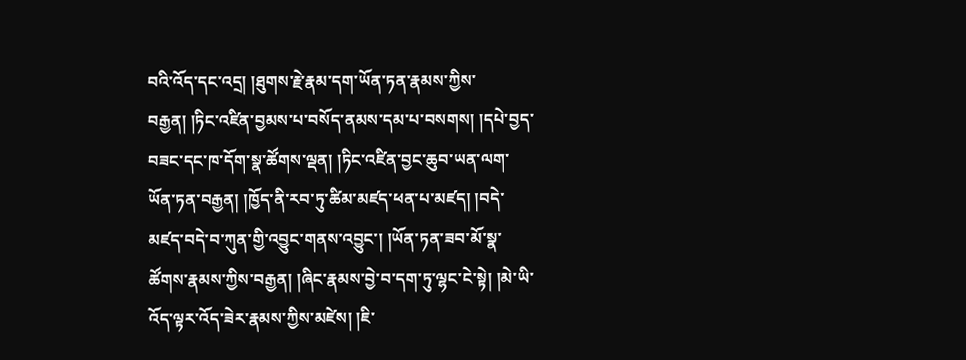བའི་འོད་དང་འདྲ། །ཐུགས་རྗེ་རྣམ་དག་ཡོན་ཏན་རྣམས་ཀྱིས་བརྒྱན། །ཏིང་འཛིན་བྱམས་པ་བསོད་ནམས་དམ་པ་བསགས། །དཔེ་བྱད་བཟང་དང་ཁ་དོག་སྣ་ཚོགས་ལྡན། །ཏིང་འཛིན་བྱང་ཆུབ་ཡན་ལག་ཡོན་ཏན་བརྒྱན། །ཁྱོད་ནི་རབ་ཏུ་ཚིམ་མཛད་ཕན་པ་མཛད། །བདེ་མཛད་བདེ་བ་ཀུན་གྱི་འབྱུང་གནས་འབྱུང་། །ཡོན་ཏན་ཟབ་མོ་སྣ་ཚོགས་རྣམས་ཀྱིས་བརྒྱན། །ཞིང་རྣམས་བྱེ་བ་དག་ཏུ་ལྷང་ངེ་སྟེ། །མེ་ཡི་འོད་ལྟར་འོད་ཟེར་རྣམས་ཀྱིས་མཛེས། །ཇི་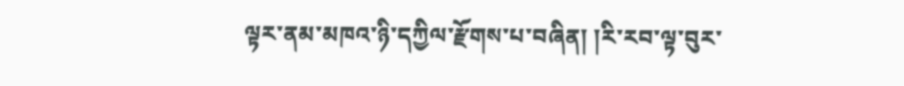ལྟར་ནམ་མཁའ་ཉི་དཀྱིལ་རྫོགས་པ་བཞིན། །རི་རབ་ལྟ་བུར་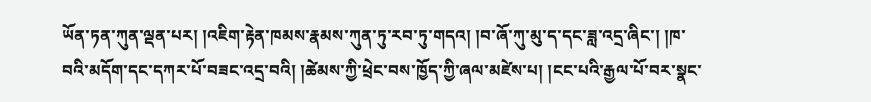ཡོན་ཏན་ཀུན་ལྡན་པར། །འཇིག་རྟེན་ཁམས་རྣམས་ཀུན་ཏུ་རབ་ཏུ་གདའ། །བ་ཞོ་ཀུ་མུ་ད་དང་ཟླ་འདྲ་ཞིང་། །ཁ་བའི་མདོག་དང་དཀར་པོ་བཟང་འདྲ་བའི། །ཚེམས་ཀྱི་ཕྲེང་བས་ཁྱོད་ཀྱི་ཞལ་མཛེས་པ། །ངང་པའི་རྒྱལ་པོ་བར་སྣང་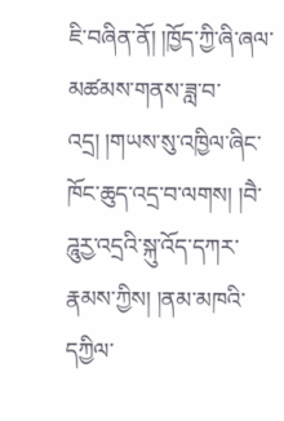ཇི་བཞིན་ནོ། །ཁྱོད་ཀྱི་ཞི་ཞལ་མཚམས་གནས་ཟླ་བ་འདྲ། །གཡས་སུ་འཁྱིལ་ཞིང་ཁོང་ཆུད་འདྲ་བ་ལགས། །བཻ་ཌཱུརྱ་འདྲའི་སྐུ་འོད་དཀར་རྣམས་ཀྱིས། །ནམ་མཁའི་དཀྱིལ་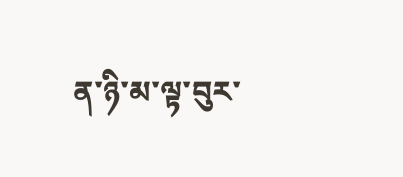ན་ཉི་མ་ལྟ་བུར་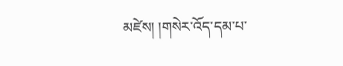མཛེས། །གསེར་འོད་དམ་པ་